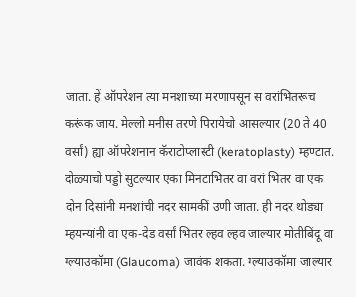जाता. हें ऑपरेशन त्या मनशाच्या मरणापसून स वरांभितरूच करूंक जाय. मेल्लो मनीस तरणे पिरायेचो आसल्यार (20 ते 40 वर्सां) ह्या ऑपरेशनान कॅराटोप्लास्टी (keratoplasty) म्हण्टात.
दोळ्याचो पड्डो सुटल्यार एका मिनटाभितर वा वरां भितर वा एक दोन दिसांनी मनशांची नदर सामकीं उणी जाता. ही नदर थोड्या म्हयन्यांनी वा एक-देड वर्सां भितर ल्हव ल्हव जाल्यार मोतीबिंदू वा ग्ल्याउकॉमा (Glaucoma) जावंक शकता. ग्ल्याउकॉमा जाल्यार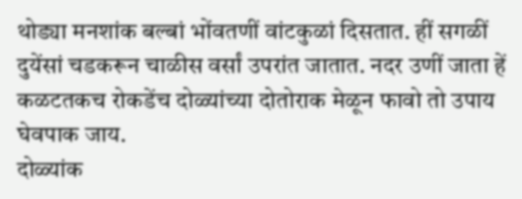थोड्या मनशांक बल्बां भोंवतणीं वांटकुळां दिसतात. हीं सगळीं दुयेंसां चडकरून चाळीस वर्सां उपरांत जातात. नदर उणीं जाता हें कळटतकच रोकडेंच दोळ्यांच्या दोतोराक मेळून फावो तो उपाय घेवपाक जाय.
दोळ्यांक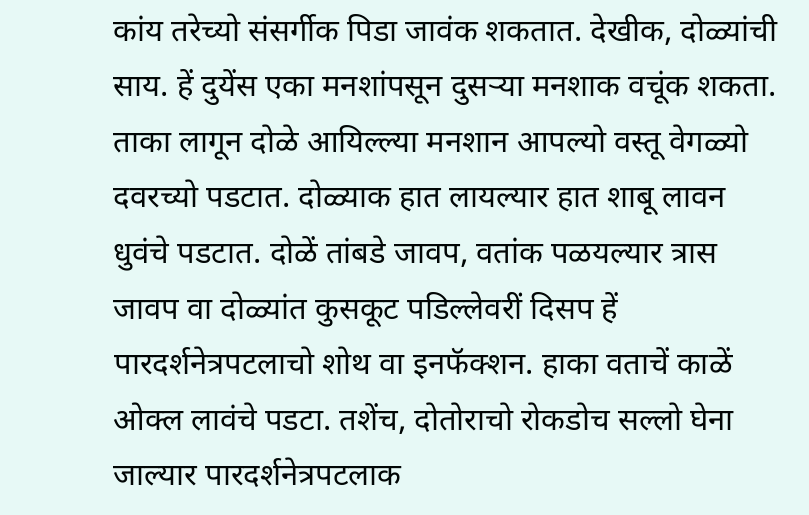कांय तरेच्यो संसर्गीक पिडा जावंक शकतात. देखीक, दोळ्यांची साय. हें दुयेंस एका मनशांपसून दुसऱ्या मनशाक वचूंक शकता. ताका लागून दोळे आयिल्ल्या मनशान आपल्यो वस्तू वेगळ्यो दवरच्यो पडटात. दोळ्याक हात लायल्यार हात शाबू लावन धुवंचे पडटात. दोळें तांबडे जावप, वतांक पळयल्यार त्रास जावप वा दोळ्यांत कुसकूट पडिल्लेवरीं दिसप हें पारदर्शनेत्रपटलाचो शोथ वा इनफॅक्शन. हाका वताचें काळें ओक्ल लावंचे पडटा. तशेंच, दोतोराचो रोकडोच सल्लो घेना जाल्यार पारदर्शनेत्रपटलाक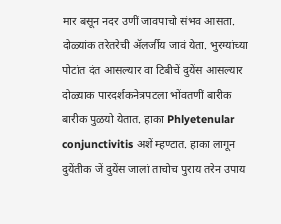मार बसून नदर उणीं जावपाचो संभव आसता.
दोळ्यांक तरेतरेची ॲलर्जीय जावं येता. भुरग्यांच्या पोटांत दंत आसल्यार वा टिबीचें दुयेंस आसल्यार दोळ्याक पारदर्शकनेत्रपटला भोंवतणीं बारीक बारीक पुळयो येतात. हाका Phlyetenular conjunctivitis अशें म्हण्टात. हाका लागून दुयेंतीक जें दुयेंस जालां ताचोच पुराय तरेन उपाय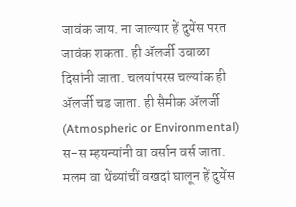जावंक जाय. ना जाल्यार हें दुयेंस परत जावंक शकता. ही ॲलर्जी उबाळा दिसांनी जाता. चलयांपरस चल्यांक ही ॲलर्जी चड जाता. ही सैमीक ॲलर्जी (Atmospheric or Environmental) स-स म्हयन्यांनी वा वर्सान वर्स जाता. मलम वा थेंब्यांचीं वखदां घालून हें दुयेंस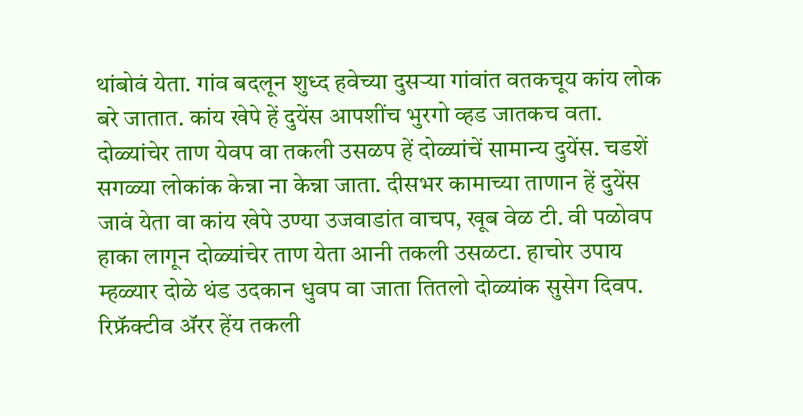थांबोवं येता. गांव बदलून शुध्द हवेच्या दुसऱ्या गांवांत वतकचूय कांय लोक बरे जातात. कांय खेपे हें दुयेंस आपशींच भुरगो व्हड जातकच वता.
दोळ्यांचेर ताण येवप वा तकली उसळप हें दोळ्यांचें सामान्य दुयेंस. चडशें सगळ्या लोकांक केन्ना ना केन्ना जाता. दीसभर कामाच्या ताणान हें दुयेंस जावं येता वा कांय खेपे उण्या उजवाडांत वाचप, खूब वेळ टी. वी पळोवप हाका लागून दोळ्यांचेर ताण येता आनी तकली उसळटा. हाचोर उपाय म्हळ्यार दोळे थंड उदकान धुवप वा जाता तितलो दोळ्यांक सुसेग दिवप. रिफ्रॅक्टीव ॲरर हेंय तकली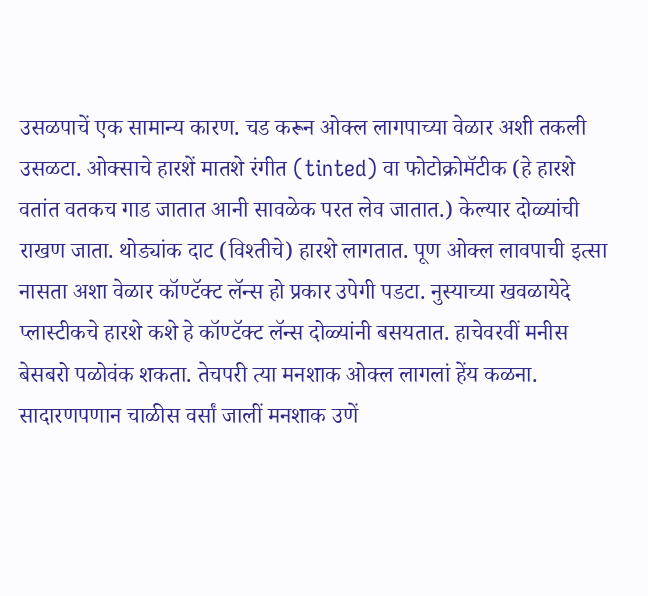उसळपाचें एक सामान्य कारण. चड करून ओक्ल लागपाच्या वेळार अशी तकली उसळटा. ओक्साचे हारशें मातशे रंगीत (tinted) वा फोटोक्रोमॅटीक (हे हारशे वतांत वतकच गाड जातात आनी सावळेक परत लेव जातात.) केल्यार दोळ्यांची राखण जाता. थोड्यांक दाट (विश्तीचे) हारशे लागतात. पूण ओक्ल लावपाची इत्सा नासता अशा वेळार कॉण्टॅक्ट लॅन्स हो प्रकार उपेगी पडटा. नुस्याच्या खवळायेदे प्लास्टीकचे हारशे कशे हे कॉण्टॅक्ट लॅन्स दोळ्यांनी बसयतात. हाचेवरवीं मनीस बेसबरो पळोवंक शकता. तेचपरी त्या मनशाक ओक्ल लागलां हेंय कळना.
सादारणपणान चाळीस वर्सां जालीं मनशाक उणें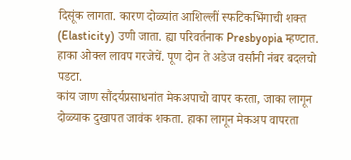दिसूंक लागता. कारण दोळ्यांत आशिल्लीं स्फटिकभिंगाची शक्त (Elasticity) उणी जाता. ह्या परिवर्तनाक Presbyopia म्हण्टात. हाका ओक्ल लावप गरजेचें. पूण दोन ते अडेज वर्सांनी नंबर बदलचो पडटा.
कांय जाण सौंदर्यप्रसाधनांत मेकअपाचो वापर करता, जाका लागून दोळ्याक दुखापत जावंक शकता. हाका लागून मेकअप वापरता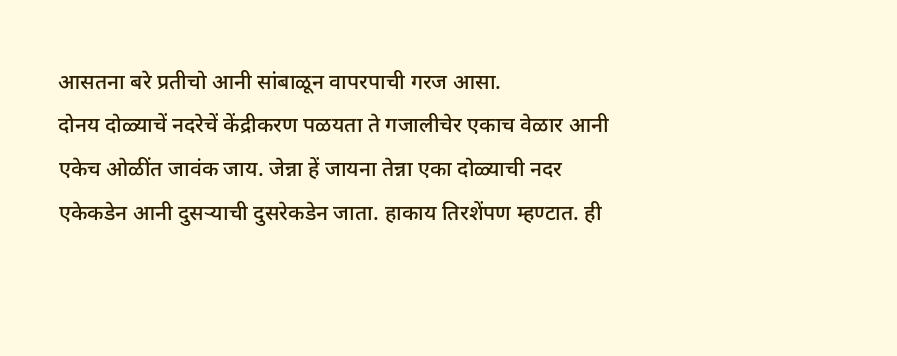आसतना बरे प्रतीचो आनी सांबाळून वापरपाची गरज आसा.
दोनय दोळ्याचें नदरेचें केंद्रीकरण पळयता ते गजालीचेर एकाच वेळार आनी एकेच ओळींत जावंक जाय. जेन्ना हें जायना तेन्ना एका दोळ्याची नदर एकेकडेन आनी दुसऱ्याची दुसरेकडेन जाता. हाकाय तिरशेंपण म्हण्टात. ही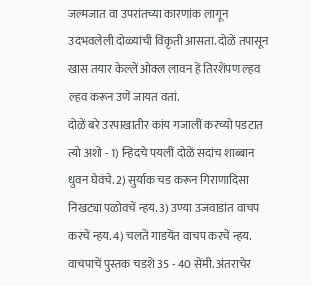जल्मजात वा उपरांतच्या कारणांक लागून उदभवलेली दोळ्यांची विकृती आसता. दोळें तपासून खास तयार केल्लें ओक्ल लावन हें तिरशेंपण ल्हव ल्हव करून उणें जायत वतां.
दोळें बरे उरपाखातीर कांय गजालीं करच्यो पडटात त्यो अशो - 1) न्हिदचे पयलीं दोळें सदांच शाब्बान धुवन घेवंचे. 2) सुर्याक चड करून गिराणादिसा निखट्या पळोवचें न्हय. 3) उण्या उजवाडांत वाचप करचें न्हय. 4) चलतें गाडयेंत वाचप करचें न्हय. वाचपाचें पुस्तक चडशें 35 - 40 सेंमी. अंतराचेर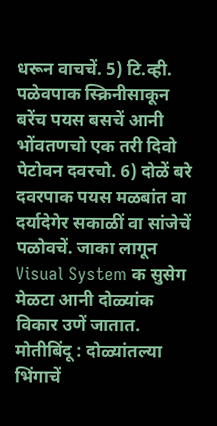धरून वाचचें. 5) टि.व्ही. पळेवपाक स्क्रिनीसाकून बरेंच पयस बसचें आनी भोंवतणचो एक तरी दिवो पेटोवन दवरचो. 6) दोळें बरे दवरपाक पयस मळबांत वा दर्यादेगेर सकाळीं वा सांजेचें पळोवचें. जाका लागून Visual System क सुसेग मेळटा आनी दोळ्यांक विकार उणें जातात.
मोतीबिंदू : दोळ्यांतल्या भिंगाचें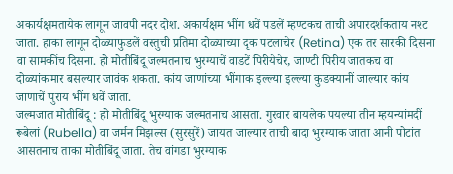अकार्यक्षमतायेक लागून जावपी नदर दोश. अकार्यक्षम भींग धवें पडलें म्हण्टकच ताची अपारदर्शकताय नश्ट जाता. हाका लागून दोळ्याफुडलें वस्तुची प्रतिमा दोळ्याच्या दृक पटलाचेर (Retina) एक तर सारकी दिसना वा सामकींच दिसना. हो मोतीबिंदू जल्मतनाच भुरग्याचें वाडटें पिरीयेचेर, जाण्टी पिरीय जातकच वा दोळ्यांकमार बसल्यार जावंक शकता. कांय जाणांच्या भींगाक इल्ल्या इल्ल्या कुडक्यानीं जाल्यार कांय जाणाचें पुराय भींग धवें जाता.
जल्मजात मोतीबिंदू : हो मोतीबिंदू भुरग्याक जल्मतनाच आसता. गुरवार बायलेक पयल्या तीन म्हयन्यांमदीं रूबेलां (Rubella) वा जर्मन मिझल्स (सुरसुरें) जायत जाल्यार ताची बादा भुरग्याक जाता आनी पोटांत आसतनाच ताका मोतीबिंदू जाता. तेच वांगडा भुरग्याक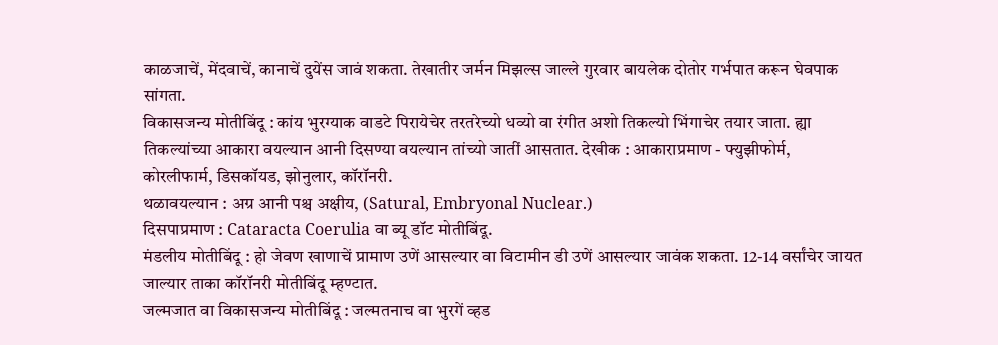काळजाचें, मेंदवाचें, कानाचें दुयेंस जावं शकता. तेखातीर जर्मन मिझल्स जाल्ले गुरवार बायलेक दोतोर गर्भपात करून घेवपाक सांगता.
विकासजन्य मोतीबिंदू : कांय भुरग्याक वाडटे पिरायेचेर तरतरेच्यो धव्यो वा रंगीत अशो तिकल्यो भिंगाचेर तयार जाता. ह्या तिकल्यांच्या आकारा वयल्यान आनी दिसण्या वयल्यान तांच्यो जातीं आसतात. देखीक : आकाराप्रमाण - फ्युझीफोर्म, कोरलीफार्म, डिसकॉयड, झोनुलार, कॉरॉनरी.
थळावयल्यान : अग्र आनी पश्च अक्षीय, (Satural, Embryonal Nuclear.)
दिसपाप्रमाण : Cataracta Coerulia वा ब्यू डॉट मोतीबिंदू.
मंडलीय मोतीबिंदू : हो जेवण खाणाचें प्रामाण उणें आसल्यार वा विटामीन डी उणें आसल्यार जावंक शकता. 12-14 वर्सांचेर जायत जाल्यार ताका कॉरॉनरी मोतीबिंदू म्हण्टात.
जल्मजात वा विकासजन्य मोतीबिंदू : जल्मतनाच वा भुरगें व्हड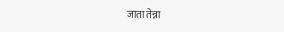जाता तेन्ना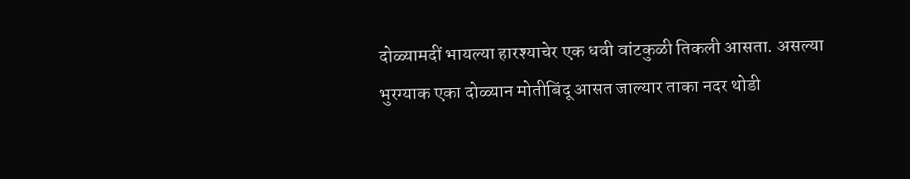दोळ्यामदीं भायल्या हारश्याचेर एक धवी वांटकुळी तिकली आसता. असल्या भुरग्याक एका दोळ्यान मोतीबिंदू आसत जाल्यार ताका नदर थोडी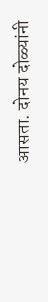आसता. दोनय दोळ्यांनी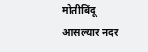मोतीबिंदू आसल्यार नदर